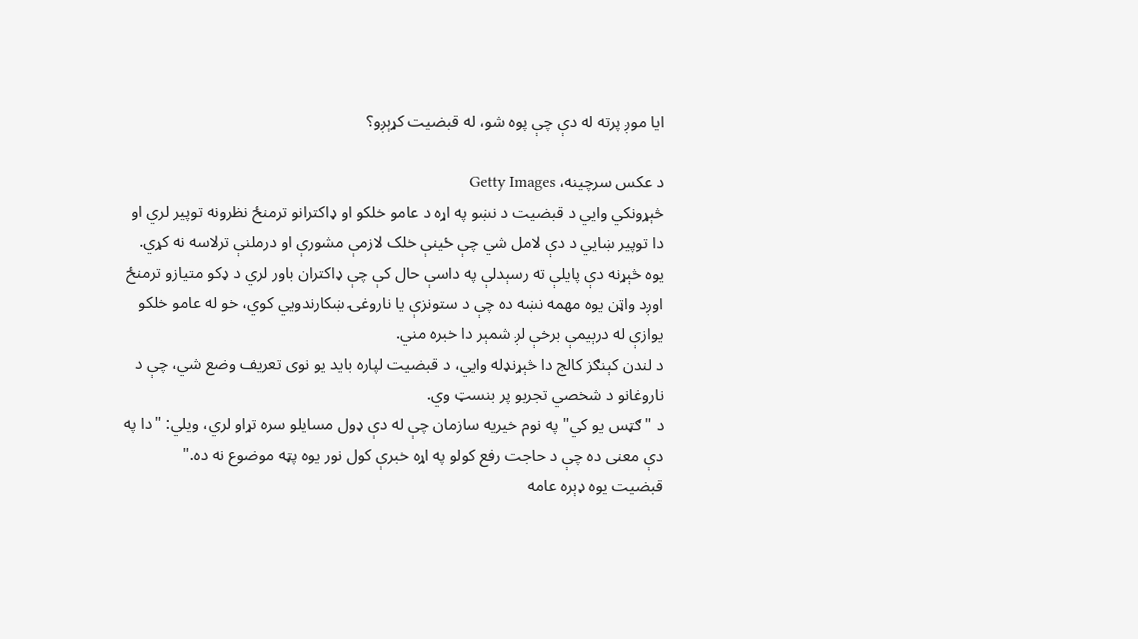ایا موږ پرته له دې چې پوه شو، له قبضیت کړېږو؟

د عکس سرچینه، Getty Images
څېړونکي وایي د قبضیت د نښو په اړه د عامو خلکو او ډاکترانو ترمنځ نظرونه توپیر لري او دا توپیر ښایي د دې لامل شي چې ځینې خلک لازمې مشورې او درملنې ترلاسه نه کړي.
یوه څېړنه دې پایلې ته رسېدلې په داسې حال کې چې ډاکتران باور لري د ډکو متیازو ترمنځ اوږد واټن یوه مهمه نښه ده چې د ستونزې یا ناروغۍ ښکارندويي کوي، خو له عامو خلکو یوازې له درېیمې برخې لږ شمېر دا خبره مني.
د لندن کېنګز کالج دا څېړنډله وایي، د قبضیت لپاره باید یو نوی تعریف وضع شي، چې د ناروغانو د شخصي تجربو پر بنسټ وي.
د "ګټس یو کي" په نوم خیریه سازمان چې له دې ډول مسایلو سره تړاو لري، ویلي: "دا په دې معنی ده چې د حاجت رفع کولو په اړه خبرې کول نور یوه پټه موضوع نه ده."
قبضیت یوه ډېره عامه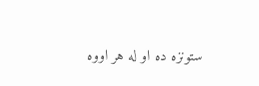ستونزه ده او له هر اووه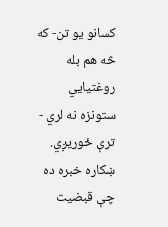کسانو یو تن- که څه هم بله روغتیایي ستونزه نه لري - ترې ځوریږي.
ښکاره خبره ده چې قبضیت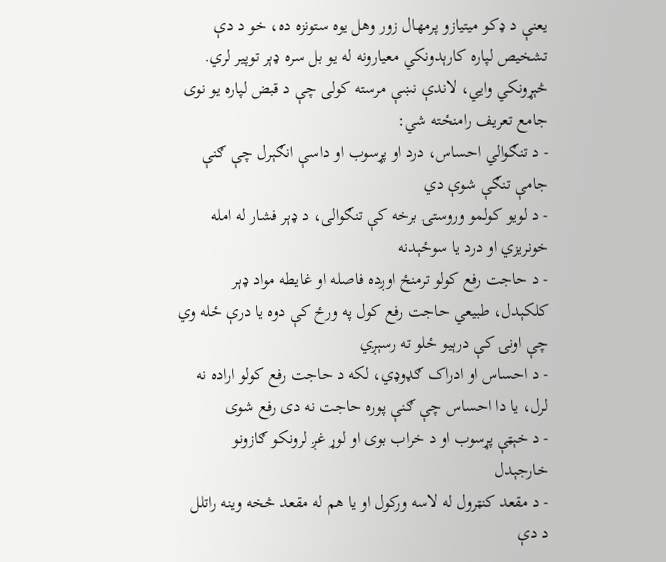یعنې د ډکو میتیازو پرمهال زور وهل یوه ستونزه ده، خو د دې تشخیص لپاره کارېدونکي معیارونه له یو بل سره ډېر توپیر لري.
څېړونکي وایي، لاندې نښې مرسته کولی چې د قبض لپاره یو نوی جامع تعریف رامنځته شي:
- د تنګوالي احساس، درد او پړسوب او داسې انګېرل چې ګنې جامې تنګې شوې دي
- د لویو کولمو وروستۍ برخه کې تنګوالی، د ډېر فشار له امله خونریزي او درد یا سوځېدنه
- د حاجت رفع کولو ترمنځ اوږده فاصله او غایطه مواد ډېر کلکېدل، طبیعي حاجت رفع کول په ورځ کې دوه یا درې ځله وي چې اونۍ کې درېیو ځلو ته رسېږي
- د احساس او ادراک ګډوډي، لکه د حاجت رفع کولو اراده نه لرل، یا دا احساس چې ګنې پوره حاجت نه دی رفع شوی
- د خېټې پړسوب او د خراب بوی او لوړ غږ لرونکو ګازونو خارجېدل
- د مقعد کنټرول له لاسه ورکول او یا هم له مقعد څخه وینه راتلل
د دې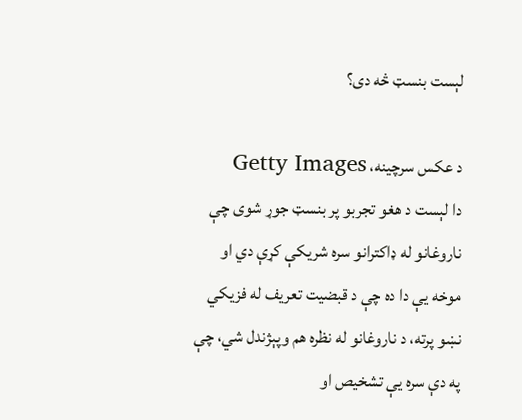لېست بنسټ څه دی؟

د عکس سرچینه، Getty Images
دا لېست د هغو تجربو پر بنسټ جوړ شوی چې ناروغانو له ډاکترانو سره شریکې کړې دي او موخه یې دا ده چې د قبضیت تعریف له فزیکي نښو پرته، د ناروغانو له نظره هم وپېژندل شي، چې په دې سره یې تشخیص او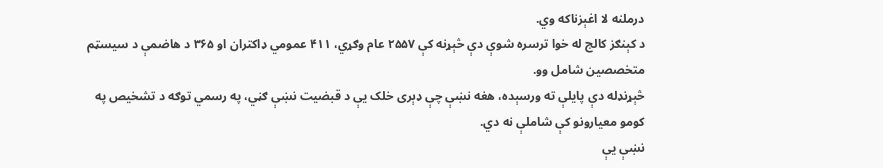درملنه لا اغېزناکه وي.
د کېنګز کالج له خوا ترسره شوې دې څېړنه کې ۲۵۵۷ عام وګړي، ۴۱۱ عمومي ډاکتران او ۳۶۵ د هاضمې د سیسټم متخصصین شامل وو.
څېړنډله دې پایلې ته ورسېده، هغه نښې چې ډېری خلک یې د قبضیت نښې ګڼي، په رسمي توګه د تشخیص په کومو معیارونو کې شاملې نه دي.
نښې یې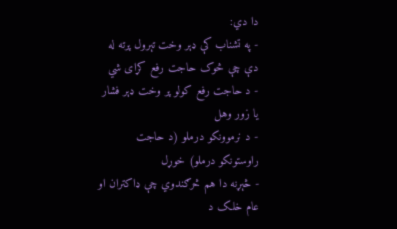دا دي:
- په تشناب کې ډېر وخت تېرول پرته له دې چې څوک حاجت رفع کړای شي
- د حاجت رفع کولو پر وخت ډېر فشار یا زور وهل
- د نرموونکو درملو (د حاجت راوستونکو درملو) خوړل
- څېړنه دا هم څرګندوي چې ډاکتران او عام خلک د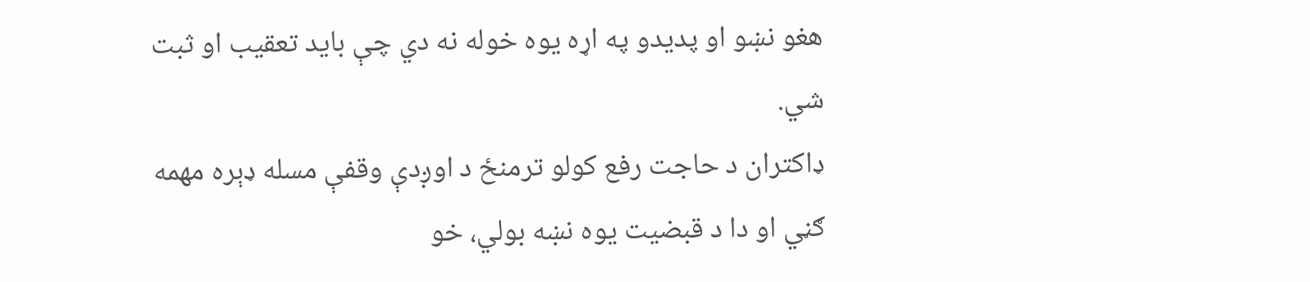هغو نښو او پدیدو په اړه یوه خوله نه دي چې باید تعقیب او ثبت شي.
ډاکتران د حاجت رفع کولو ترمنځ د اوږدې وقفې مسله ډېره مهمه ګڼي او دا د قبضیت یوه نښه بولي، خو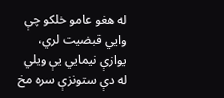له هغو عامو خلکو چې وایي قبضیت لري، یوازې نیمايي یې ویلي له دې ستونزې سره مخ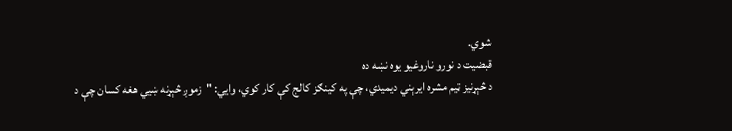شوي.
قبضیت د نورو ناروغیو یوه نښه ده
د څېړنیز ټیم مشره ایرېني دیمیدي، چې په کینګز کالج کې کار کوي، وایي: "زموږ څېړنه ښيي هغه کسان چې د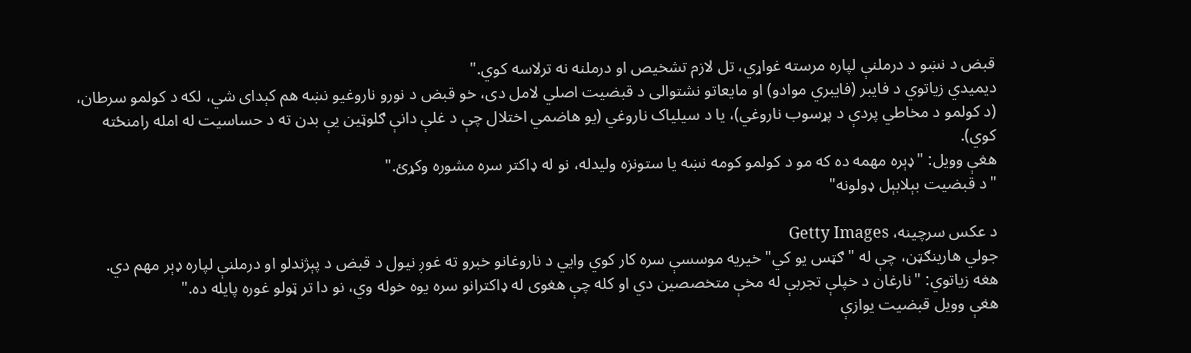قبض د نښو د درملنې لپاره مرسته غواړي، تل لازم تشخیص او درملنه نه ترلاسه کوي."
دیمیدي زیاتوي د فایبر (فایبري موادو) او مایعاتو نشتوالی د قبضیت اصلي لامل دی، خو قبض د نورو ناروغیو نښه هم کېدای شي، لکه د کولمو سرطان، (د کولمو د مخاطي پردې د پړسوب ناروغي)، یا د سیلیاک ناروغي (یو هاضمي اختلال چې د غلې دانې ګلوټین یې بدن ته د حساسیت له امله رامنځته کوي).
هغې وویل: "ډېره مهمه ده که مو د کولمو کومه نښه یا ستونزه ولیدله، نو له ډاکتر سره مشوره وکړئ."
"د قبضیت بېلابېل ډولونه"

د عکس سرچینه، Getty Images
جولي هارینګټن، چې له "ګټس یو کي" خیریه موسسې سره کار کوي وایي د ناروغانو خبرو ته غوږ نیول د قبض د پېژندلو او درملنې لپاره ډېر مهم دي.
هغه زیاتوي: "نارغان د خپلې تجربې له مخې متخصصین دي او کله چې هغوی له ډاکترانو سره یوه خوله وي، نو دا تر ټولو غوره پایله ده."
هغې وویل قبضیت یوازې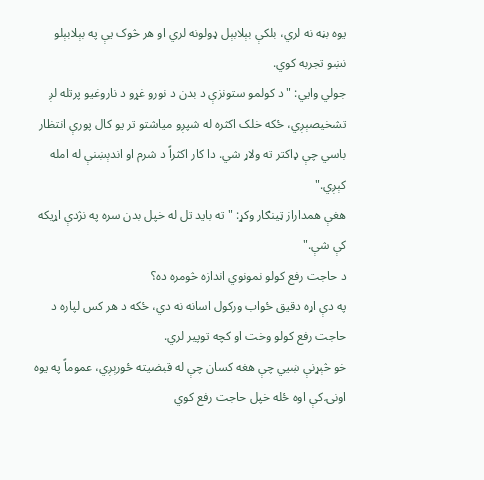یوه بڼه نه لري، بلکې بېلابېل ډولونه لري او هر څوک یې په بېلابېلو نښو تجربه کوي.
جولي وایي: "د کولمو ستونزې د بدن د نورو غړو د ناروغیو پرتله لږ تشخیصېږي، ځکه خلک اکثره له شپږو میاشتو تر یو کال پورې انتظار باسي چې ډاکتر ته ولاړ شي. دا کار اکثراً د شرم او اندېښنې له امله کېږي."
هغې همداراز ټینګار وکړ: "ته باید تل له خپل بدن سره په نژدې اړیکه کې شې."
د حاجت رفع کولو نمونوي اندازه څومره ده؟
په دې اړه دقیق ځواب ورکول اسانه نه دي، ځکه د هر کس لپاره د حاجت رفع کولو وخت او کچه توپیر لري.
خو څېړنې ښيي چې هغه کسان چې له قبضیته ځورېږي، عموماً په یوه اونۍ کې اوه ځله خپل حاجت رفع کوي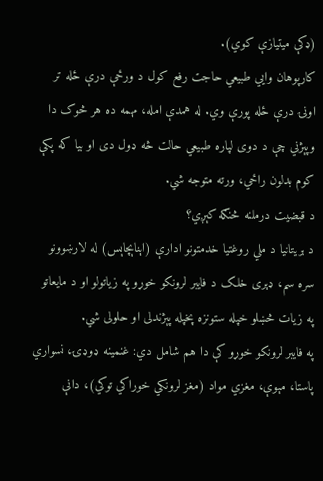(ډکې میتیازې کوي).
کارپوهان وایي طبیعي حاجت رفع کول د ورځې درې ځله تر اونۍ درې ځله پورې وي. له همدې امله، مهمه ده هر څوک دا وپېژني چې د دوی لپاره طبیعي حالت څه ډول دی او بیا که پکې کوم بدلون راځي، ورته متوجه شي.
د قبضیت درملنه څنګه کېږي؟
د بریتانیا د ملي روغتیا خدمتونو ادارې (اېناېچاېس) له لارښوونو سره سم، ډېری خلک د فایبر لرونکو خوړو په زیاتولو او د مایعاتو په زیات څښلو خپله ستونزه پخپله پېژندلی او حلولی شي.
په فایبر لرونکو خوړو کې دا هم شامل دي: غنمینه ډوډۍ، نسواري پاستا، مېوې، مغزي مواد (مغز لرونکي خوراکي توکي)، دانې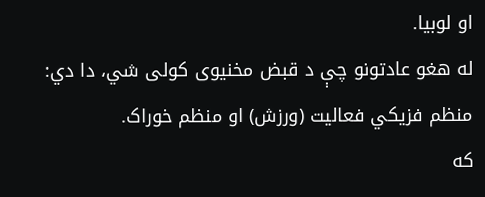او لوبیا.
له هغو عادتونو چې د قبض مخنیوی کولی شي، دا دي: منظم فزیکي فعالیت (ورزش) او منظم خوراک.
که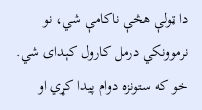دا ټولې هڅې ناکامې شي، نو نرموونکي درمل کارول کېدای شي.
خو که ستونزه دوام پیدا کړي او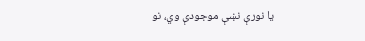یا نورې نښې موجودې وي، نو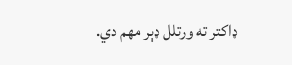ډاکتر ته ورتلل ډېر مهم دي.